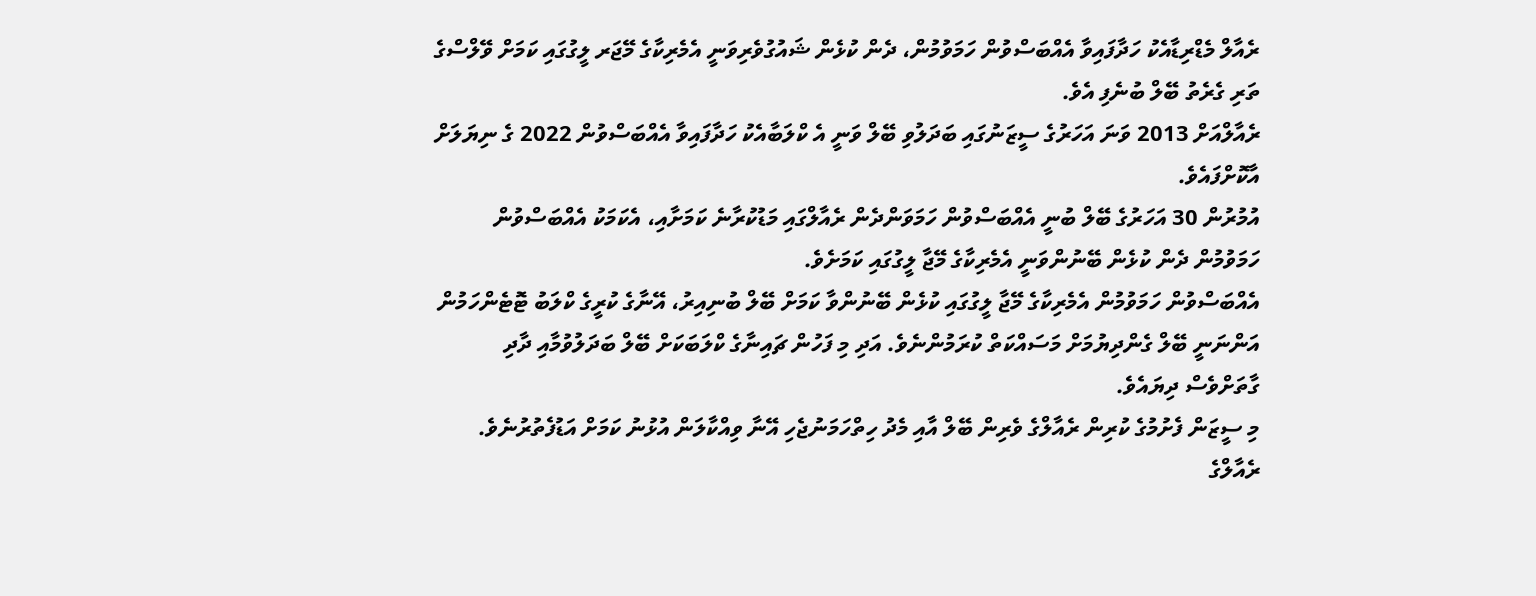ރެއާލް މެޑްރިޑާއެކު ހަދާފައިވާ އެއްބަސްވުން ހަމަވުމުން، ދެން ކުޅެން ޝައުގުވެރިވަނީ އެމެރިކާގެ މޭޖަރ ލީގުގައި ކަމަށް ވޭލްސްގެ ތަރި ގެރެތު ބޭލް ބުނެފި އެވެ.
ރެއާލްއަށް 2013 ވަނަ އަހަރުގެ ސީޒަނުގައި ބަދަލުވި ބޭލް ވަނީ އެ ކްލަބާއެކު ހަދާފައިވާ އެއްބަސްވުން 2022 ގެ ނިޔަލަށް އާކޮށްފައެވެ.
އުމުރުން 30 އަހަރުގެ ބޭލް ބުނީ އެއްބަސްވުން ހަމަވަންދެން ރެއާލްގައި މަޑުކުރާނެ ކަމަށާއި، އެކަމަކު އެއްބަސްވުން ހަމަވުމުން ދެން ކުޅެން ބޭނުންވަނީ އެމެރިކާގެ މޭޖާ ލީގުގައި ކަމަށެވެ.
އެއްބަސްވުން ހަމަވުމުން އެމެރިކާގެ މޭޖާ ލީގުގައި ކުޅެން ބޭނުންވާ ކަމަށް ބޭލް ބުނިއިރު، އޭނާގެ ކުރީގެ ކްލަބު ޓޮޓެންހަމުން އަންނަނީ ބޭލް ގެންދިޔުމަށް މަސައްކަތް ކުރަމުންނެވެ. އަދި މި ފަހުން ޗައިނާގެ ކްލަބަކަށް ބޭލް ބަދަލުވުމާއި ދާދި ގާތަށްވެސް ދިޔައެވެ.
މި ސީޒަން ފެށުމުގެ ކުރިން ރެއާލްގެ ވެރިން ބޭލް އާއި މެދު ހިތްހަމަނުޖެހި އޭނާ ވިއްކާލަން އުޅުނު ކަމަށް އަޑުފެތުރުނެވެ. ރެއާލްގެ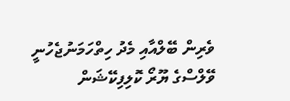ވެރިން ބޭލްއާއި މެދު ހިތްހަމަނުޖެހުނީ ވޭލްސްގެ ޔޫރޯ ކޮލިފިކޭޝަން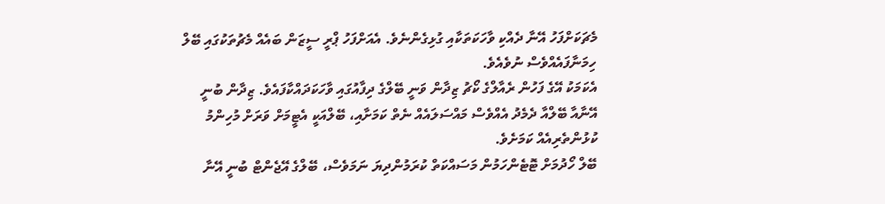މެޗަކަށްފަހު އޭނާ ދެއްކި ވާހަކަތަކާއި ގުޅިގެންނެވެ. އެއަށްފަހު ޕްރީ ސީޒަން ބައެއް މެޗުތަކުގައި ބޭލް ހިމަނާފައެއްވެސް ނުވެއެވެ.
އެކަމަކު އޭގެ ފަހުން ރެއާލްގެ ކޯޗު ޒިދާން ވަނީ ބޭލްގެ ދިފާއުގައި ވާހަކަދައްކާފައެވެ. ޒިދާން ބުނީ އޭނާއާ ބޭލްއާ ދެމެދު އެއްވެސް މައްސަލައެއް ނެތް ކަމަށާއި، ބޭލްއަކީ އެޓީމަށް ވަރަށް މުހިންމު ކުޅުންތެރިއެއް ކަމަށެވެ.
ބޭލް ހޯދުމަށް ޓޮޓެންހަމުން މަސައްކަތް ކުރަމުންދިޔަ ނަމަވެސް، ބޭލްގެ އޭޖެންޓް ބުނީ އޭނާ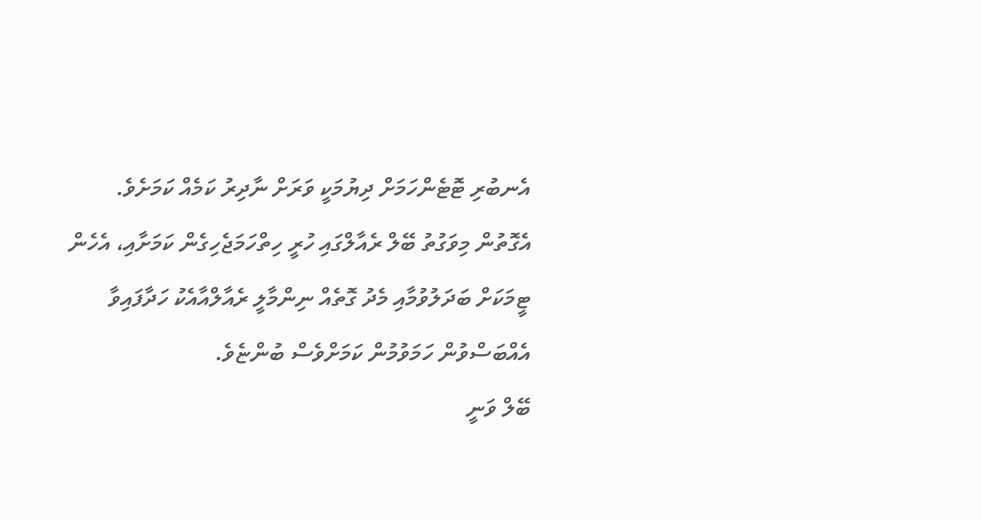އެނބުރި ޓޮޓެންހަމަށް ދިޔުމަކީ ވަރަށް ނާދިރު ކަމެއް ކަމަށެވެ. އެގޮތުން މިވަގުތު ބޭލް ރެއާލްގައި ހުރީ ހިތްހަމަޖެހިގެން ކަމަށާއި، އެހެން ޓީމަކަށް ބަދަލުވުމާއި މެދު ގޮތެއް ނިންމާލީ ރެއާލްއާއެކު ހަދާފައިވާ އެއްބަސްވުން ހަމަވުމުން ކަމަށްވެސް ބުންޏެވެ.
ބޭލް ވަނީ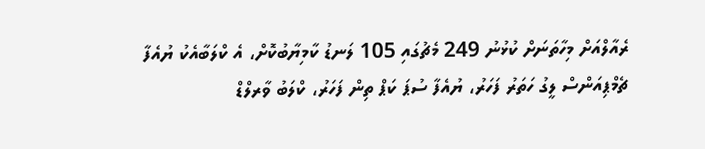ރެއާލްއަށް މިހާތަނަށް ކުޅުނު 249 މެޗުގައި 105 ލަނޑު ކާމިޔާބުކޮށް، އެ ކްލަބާއެކު ޔުއެފާ ޗެމްޕިއަންސް ލީގު ހަތަރު ފަހަރު، ޔުއެފާ ސުޕަ ކަޕް ތިން ފަހަރު، ކްލަބު ވާރލްޑް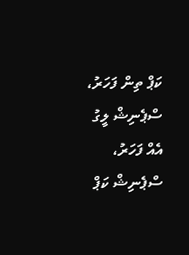ކަޕް ތިން ފަހަރު، ސްޕެނިޝް ލީގު އެއް ފަހަރު، ސްޕެނިޝް ކަޕް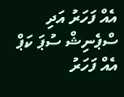އެއް ފަހަރު އަދި ސްޕެނިޝް ސުޕަ ކަޕް އެއް ފަހަރު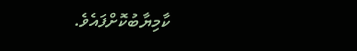ކާމިޔާބުކޮށްފައެވެ.